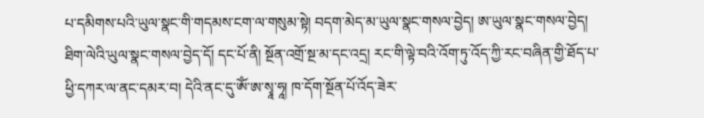པ་དམིགས་པའི་ཡུལ་སྣང་གི་གདམས་ངག་ལ་གསུམ་སྟེ། བདག་མེད་མ་ཡུལ་སྣང་གསལ་བྱེད། ཨ་ཡུལ་སྣང་གསལ་བྱེད། ཐིག་ལེའི་ཡུལ་སྣང་གསལ་བྱེད་དོ། དང་པོ་ནི། སྔོན་འགྲོ་སྔ་མ་དང་འདྲ། རང་གི་ལྟེ་བའི་འོག་ཏུ་འོད་ཀྱི་རང་བཞིན་གྱི་ཐོད་པ་ཕྱི་དཀར་ལ་ནང་དམར་བ། དེའི་ནང་དུ་ༀ་ཨ་སྭཱ་ཧཱ། ཁ་དོག་སྔོན་པོ་འོད་ཟེར་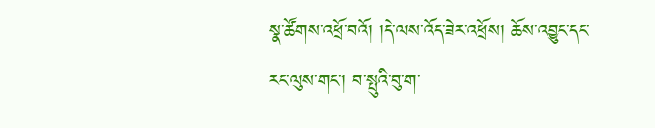སྣ་ཚོགས་འཕྲོ་བའོ། །དེ་ལས་འོད་ཟེར་འཕྲོས། ཆོས་འབྱུང་དང་རང་ལུས་གང་། བ་སྤུའི་བུ་ག་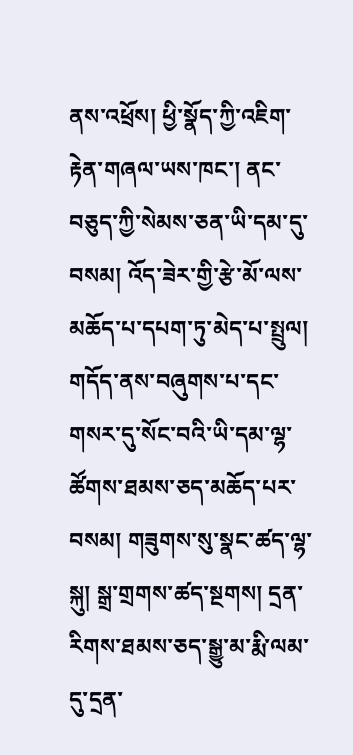ནས་འཕྲོས། ཕྱི་སྣོད་ཀྱི་འཇིག་རྟེན་གཞལ་ཡས་ཁང་། ནང་བཅུད་ཀྱི་སེམས་ཅན་ཡི་དམ་དུ་བསམ། འོད་ཟེར་གྱི་རྩེ་མོ་ལས་མཆོད་པ་དཔག་ཏུ་མེད་པ་སྤྲུལ། གདོད་ནས་བཞུགས་པ་དང་གསར་དུ་སོང་བའི་ཡི་དམ་ལྷ་ཚོགས་ཐམས་ཅད་མཆོད་པར་བསམ། གཟུགས་སུ་སྣང་ཚད་ལྷ་སྐུ། སྒྲ་གྲགས་ཚད་སྔགས། དྲན་རིགས་ཐམས་ཅད་སྒྱུ་མ་རྨི་ལམ་དུ་དྲན་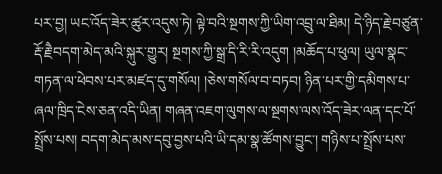པར་བྱ། ཡང་འོད་ཟེར་ཚུར་འདུས་ཏེ། ལྟེ་བའི་སྔགས་ཀྱི་ཡིག་འབྲུ་ལ་ཐིམ། དེ་ཉིད་རྗེ་བཙུན་རྡོ་རྗཻ་བདག་མེད་མའི་སྐུར་གྱུར། སྔགས་ཀྱི་སྒྲ་དི་རི་རི་འདུག །མཆོད་པ་ཕུལ། ཡུལ་སྣང་གཏན་ལ་ཕེབས་པར་མཛད་དུ་གསོལ། །ཅེས་གསོལ་བ་བཏབ། ཉིན་པར་གྱི་དམིགས་པ་ཞལ་ཁྲིད་ངེས་ཅན་འདི་ཡིན། གཞན་འཇག་ལུགས་ལ་སྔགས་ལས་འོད་ཟེར་ལན་དང་པོ་སྤྲོས་པས། བདག་མེད་མས་དབུ་བྱས་པའི་ཡི་དམ་སྣ་ཚོགས་བྱུང་། གཉིས་པ་སྤྲོས་པས་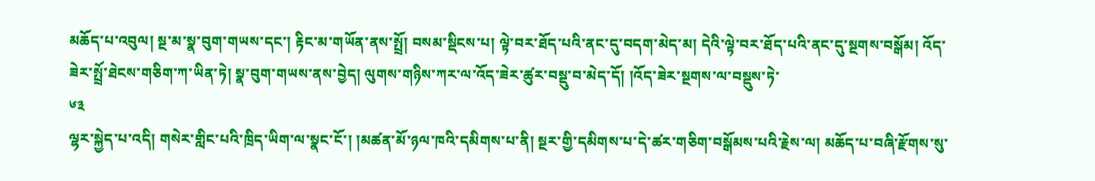མཆོད་པ་འབུལ། སྔ་མ་སྣ་བུག་གཡས་དང་། རྟིང་མ་གཡོན་ནས་སྤྲོ། བསམ་སྡིངས་པ། ལྟེ་བར་ཐོད་པའི་ནང་དུ་བདག་མེད་མ། དེའི་ལྟེ་བར་ཐོད་པའི་ནང་དུ་སྔགས་བསྒོམ། འོད་ཟེར་སྤྲོ་ཐེངས་གཅིག་ཀ་ཡིན་ཏེ། སྣ་བུག་གཡས་ནས་བྱེད། ལུགས་གཉིས་ཀར་ལ་འོད་ཟེར་ཚུར་བསྡུ་བ་མེད་དོ། །འོད་ཟེར་སྔགས་ལ་བསྡུས་ཏེ་
༦༣
ལྷར་སྐྱེད་པ་འདི། གསེར་གླིང་པའི་ཁྲིད་ཡིག་ལ་སྣང་ངོ་། །མཚན་མོ་ཉལ་ཁའི་དམིགས་པ་ནི། སྔར་གྱི་དམིགས་པ་དེ་ཚར་གཅིག་བསྒོམས་པའི་རྗེས་ལ། མཆོད་པ་བཞི་རྫོགས་སུ་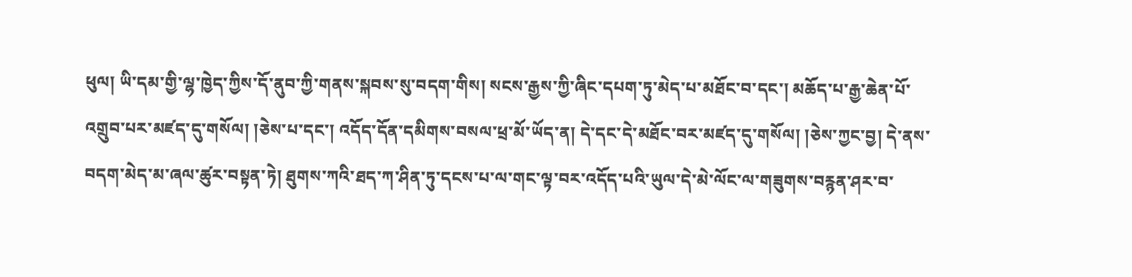ཕུལ། ཡི་དམ་གྱི་ལྷ་ཁྱེད་ཀྱིས་དོ་ནུབ་ཀྱི་གནས་སྐབས་སུ་བདག་གིས། སངས་རྒྱས་ཀྱི་ཞིང་དཔག་ཏུ་མེད་པ་མཐོང་བ་དང་། མཆོད་པ་རྒྱ་ཆེན་པོ་འགྲུབ་པར་མཛད་དུ་གསོལ། །ཅེས་པ་དང་། འདོད་དོན་དམིགས་བསལ་ཕྲ་མོ་ཡོད་ན། དེ་དང་དེ་མཐོང་བར་མཛད་དུ་གསོལ། །ཅེས་ཀྱང་བྱ། དེ་ནས་བདག་མེད་མ་ཞལ་ཚུར་བསྟན་ཏེ། ཐུགས་ཀའི་ཐད་ཀ་ཤིན་ཏུ་དངས་པ་ལ་གང་ལྟ་བར་འདོད་པའི་ཡུལ་དེ་མེ་ལོང་ལ་གཟུགས་བརྙན་ཤར་བ་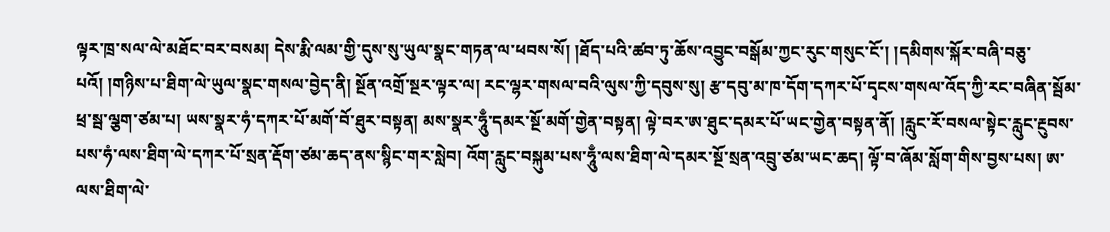ལྟར་ཁྲ་སལ་ལེ་མཐོང་བར་བསམ། དེས་རྨི་ལམ་གྱི་དུས་སུ་ཡུལ་སྣང་གཏན་ལ་ཕབས་སོ། །ཐོད་པའི་ཚབ་ཏུ་ཆོས་འབྱུང་བསྒོམ་ཀྱང་རུང་གསུང་ངོ་། །དམིགས་སྐོར་བཞི་བཅུ་པའོ། །གཉིས་པ་ཐིག་ལེ་ཡུལ་སྣང་གསལ་བྱེད་ནི། སྔོན་འགྲོ་སྔར་ལྟར་ལ། རང་ལྷར་གསལ་བའི་ལུས་ཀྱི་དབུས་སུ། རྩ་དབུ་མ་ཁ་དོག་དཀར་པོ་དྭངས་གསལ་འོད་ཀྱི་རང་བཞིན་སྦོམ་ཕྲ་སྦ་ལྕག་ཙམ་པ། ཡས་སྣར་ཧཾ་དཀར་པོ་མགོ་བོ་ཐུར་བསྟན། མས་སྣར་ཧཱུྃ་དམར་སྔོ་མགོ་གྱེན་བསྟན། ལྟེ་བར་ཨ་ཐུང་དམར་པོ་ཡང་གྱེན་བསྟན་ནོ། །རླུང་རོ་བསལ་སྟེང་རླུང་རྔུབས་པས་ཧཾ་ལས་ཐིག་ལེ་དཀར་པོ་སྲན་རྡོག་ཙམ་ཆད་ནས་སྙིང་གར་སླེབ། འོག་རླུང་བསྐུམ་པས་ཧཱུྃ་ལས་ཐིག་ལེ་དམར་སྔོ་སྲན་འབྲུ་ཙམ་ཡང་ཆད། ལྟོ་བ་ཞོམ་སློག་གིས་བྱས་པས། ཨ་ལས་ཐིག་ལེ་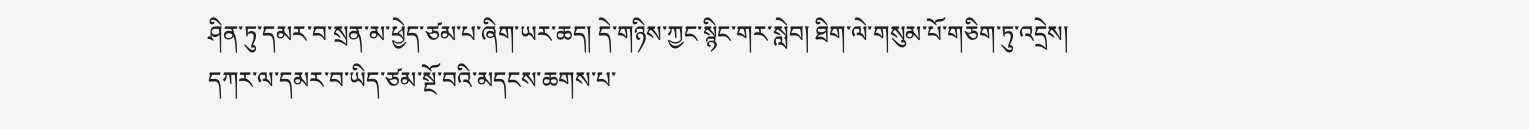ཤིན་ཏུ་དམར་བ་སྲན་མ་ཕྱེད་ཙམ་པ་ཞིག་ཡར་ཆད། དེ་གཉིས་ཀྱང་སྙིང་གར་སླེབ། ཐིག་ལེ་གསུམ་པོ་གཅིག་ཏུ་འདྲེས། དཀར་ལ་དམར་བ་ཡིད་ཙམ་སྔོ་བའི་མདངས་ཆགས་པ་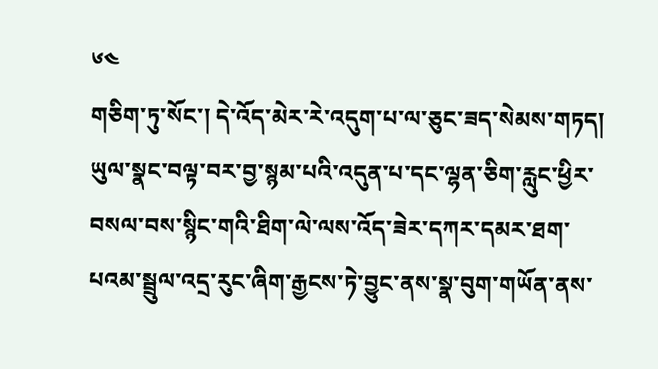༦༤
གཅིག་ཏུ་སོང་། དེ་འོད་མེར་རེ་འདུག་པ་ལ་ཅུང་ཟད་སེམས་གཏད། ཡུལ་སྣང་བལྟ་བར་བྱ་སྙམ་པའི་འདུན་པ་དང་ལྷན་ཅིག་རླུང་ཕྱིར་བསལ་བས་སྙིང་གའི་ཐིག་ལེ་ལས་འོད་ཟེར་དཀར་དམར་ཐག་པའམ་སྦྲུལ་འདྲ་རུང་ཞིག་རྒྱངས་ཏེ་བྱུང་ནས་སྣ་བུག་གཡོན་ནས་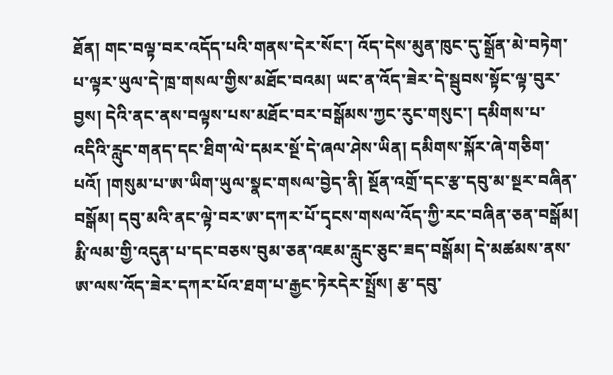ཐོན། གང་བལྟ་བར་འདོད་པའི་གནས་དེར་སོང་། འོད་དེས་མུན་ཁུང་དུ་སྒྲོན་མེ་བཏེག་པ་ལྟར་ཡུལ་དེ་ཁྲ་གསལ་གྱིས་མཐོང་བའམ། ཡང་ན་འོད་ཟེར་དེ་སྦུབས་སྟོང་ལྟ་བུར་བྱས། དེའི་ནང་ནས་བལྟས་པས་མཐོང་བར་བསྒོམས་ཀྱང་རུང་གསུང་། དམིགས་པ་འདིའི་རླུང་གནད་དང་ཐིག་ལེ་དམར་སྔོ་དེ་ཞལ་ཤེས་ཡིན། དམིགས་སྐོར་ཞེ་གཅིག་པའོ། །གསུམ་པ་ཨ་ཡིག་ཡུལ་སྣང་གསལ་བྱེད་ནི། སྔོན་འགྲོ་དང་རྩ་དབུ་མ་སྔར་བཞིན་བསྒོམ། དབུ་མའི་ནང་ལྟེ་བར་ཨ་དཀར་པོ་དྭངས་གསལ་འོད་ཀྱི་རང་བཞིན་ཅན་བསྒོམ། རྨི་ལམ་གྱི་འདུན་པ་དང་བཅས་བུམ་ཅན་འཇམ་རླུང་ཅུང་ཟད་བསྒོམ། དེ་མཚམས་ནས་ཨ་ལས་འོད་ཟེར་དཀར་པོའ་ཐག་པ་རྒྱང་ཏེརདེར་སྤྲོས། རྩ་དབུ་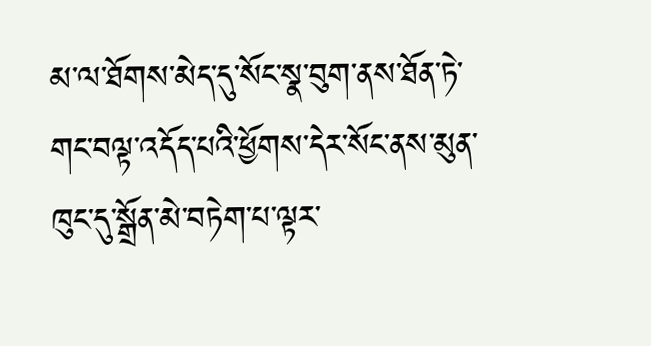མ་ལ་ཐོགས་མེད་དུ་སོང་སྣ་བུག་ནས་ཐོན་ཏེ་གང་བལྟ་འདོད་པའི་ཕྱོགས་དེར་སོང་ནས་མུན་ཁུང་དུ་སྒྲོན་མེ་བཏེག་པ་ལྟར་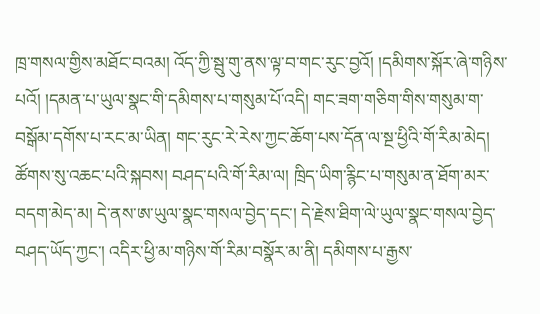ཁྲ་གསལ་གྱིས་མཐོང་བའམ། འོད་ཀྱི་སྦུ་གུ་ནས་ལྟ་བ་གང་རུང་བྱའོ། །དམིགས་སྐོར་ཞེ་གཉིས་པའོ། །དམན་པ་ཡུལ་སྣང་གི་དམིགས་པ་གསུམ་པོ་འདི། གང་ཟག་གཅིག་གིས་གསུམ་ག་བསྒོམ་དགོས་པ་རང་མ་ཡིན། གང་རུང་རེ་རེས་ཀྱང་ཆོག་པས་དོན་ལ་སྔ་ཕྱིའི་གོ་རིམ་མེད། ཚོགས་སུ་འཆང་པའི་སྐབས། བཤད་པའི་གོ་རིམ་ལ། ཁྲིད་ཡིག་རྙིང་པ་གསུམ་ན་ཐོག་མར་བདག་མེད་མ། དེ་ནས་ཨ་ཡུལ་སྣང་གསལ་བྱེད་དང་། དེ་རྗེས་ཐིག་ལེ་ཡུལ་སྣང་གསལ་བྱེད་བཤད་ཡོད་ཀྱང་། འདིར་ཕྱི་མ་གཉིས་གོ་རིམ་བསྣོར་མ་ནི། དམིགས་པ་རྒྱས་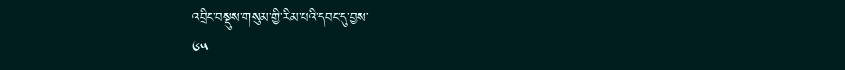འབྲིང་བསྡུས་གསུམ་གྱི་རིམ་པའི་དབང་དུ་བྱས་
༦༥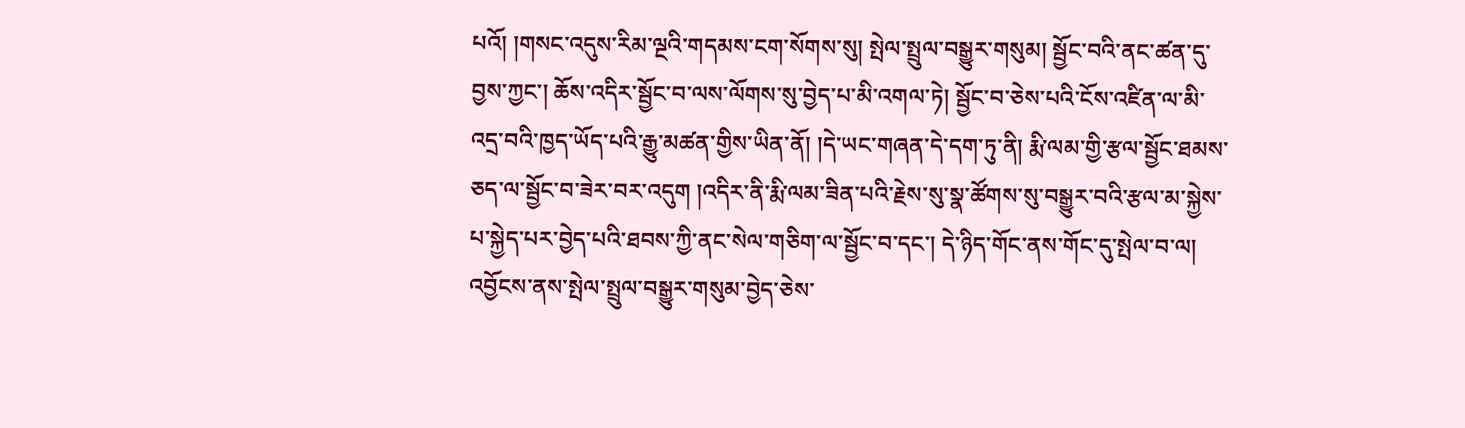པའོ། །གསང་འདུས་རིམ་ལྔའི་གདམས་ངག་སོགས་སུ། སྤེལ་སྤྲུལ་བསྒྱུར་གསུམ། སྦྱོང་བའི་ནང་ཚན་དུ་བྱས་ཀྱང་། ཆོས་འདིར་སྦྱོང་བ་ལས་ལོགས་སུ་བྱེད་པ་མི་འགལ་ཏེ། སྦྱོང་བ་ཅེས་པའི་ངོས་འཛིན་ལ་མི་འདྲ་བའི་ཁྱད་ཡོད་པའི་རྒྱུ་མཚན་གྱིས་ཡིན་ནོ། །དེ་ཡང་གཞན་དེ་དག་ཏུ་ནི། རྨི་ལམ་གྱི་རྩལ་སྦྱོང་ཐམས་ཅད་ལ་སྦྱོང་བ་ཟེར་བར་འདུག །འདིར་ནི་རྨི་ལམ་ཟིན་པའི་རྗེས་སུ་སྣ་ཚོགས་སུ་བསྒྱུར་བའི་རྩལ་མ་སྐྱེས་པ་སྐྱེད་པར་བྱེད་པའི་ཐབས་ཀྱི་ནང་སེལ་གཅིག་ལ་སྦྱོང་བ་དང་། དེ་ཉིད་གོང་ནས་གོང་དུ་སྤེལ་བ་ལ། འབྱོངས་ནས་སྤེལ་སྤྲུལ་བསྒྱུར་གསུམ་བྱེད་ཅེས་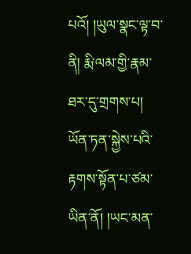པའོ། །ཡུལ་སྣང་ལྟ་བ་ནི། རྨི་ལམ་གྱི་རྣམ་ཐར་དུ་གྲགས་པ། ཡོན་ཏན་སྐྱེས་པའི་རྟགས་སྟོན་པ་ཙམ་ཡིན་ནོ། །ཡང་མན་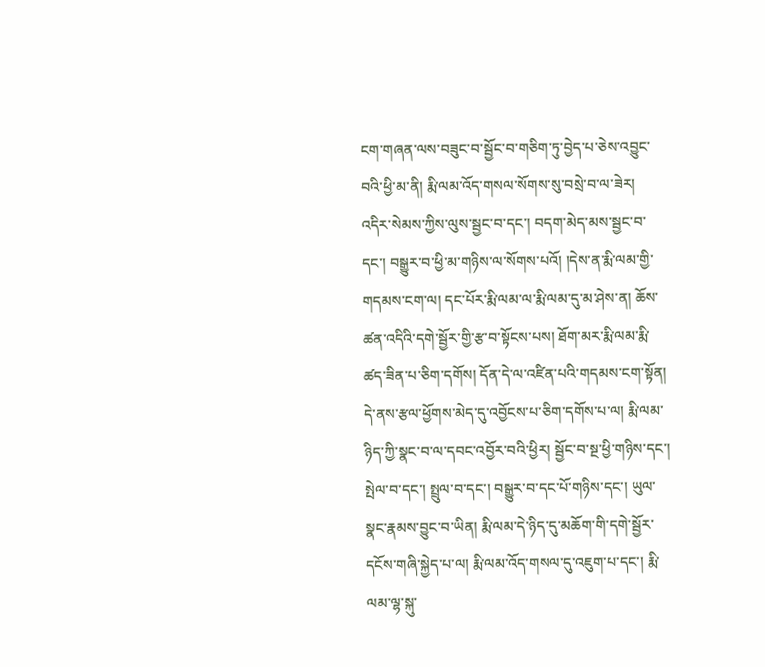ངག་གཞན་ལས་བཟུང་བ་སྦྱོང་བ་གཅིག་ཏུ་བྱེད་པ་ཅེས་འབྱུང་བའི་ཕྱི་མ་ནི། རྨི་ལམ་འོད་གསལ་སོགས་སུ་བསྲེ་བ་ལ་ཟེར། འདིར་སེམས་ཀྱིས་ལུས་སྦྱང་བ་དང་། བདག་མེད་མས་སྦྱང་བ་དང་། བསྒྱུར་བ་ཕྱི་མ་གཉིས་ལ་སོགས་པའོ། །དེས་ན་རྨི་ལམ་གྱི་གདམས་ངག་ལ། དང་པོར་རྨི་ལམ་ལ་རྨི་ལམ་དུ་མ་ཤེས་ན། ཆོས་ཚན་འདིའི་དགེ་སྦྱོར་གྱི་རྩ་བ་སྟོངས་པས། ཐོག་མར་རྨི་ལམ་རྨི་ཚད་ཟིན་པ་ཅིག་དགོས། དོན་དེ་ལ་འཛིན་པའི་གདམས་ངག་སྟོན། དེ་ནས་རྩལ་ཕྱོགས་མེད་དུ་འབྱོངས་པ་ཅིག་དགོས་པ་ལ། རྨི་ལམ་ཉིད་ཀྱི་སྣང་བ་ལ་དབང་འབྱོར་བའི་ཕྱིར། སྦྱོང་བ་སྔ་ཕྱི་གཉིས་དང་། སྤེལ་བ་དང་། སྤྲུལ་བ་དང་། བསྒྱུར་བ་དང་པོ་གཉིས་དང་། ཡུལ་སྣང་རྣམས་བྱུང་བ་ཡིན། རྨི་ལམ་དེ་ཉིད་དུ་མཆོག་གི་དགེ་སྦྱོར་དངོས་གཞི་སྐྱེད་པ་ལ། རྨི་ལམ་འོད་གསལ་དུ་འཇུག་པ་དང་། རྨི་ལམ་ལྷ་སྐུ་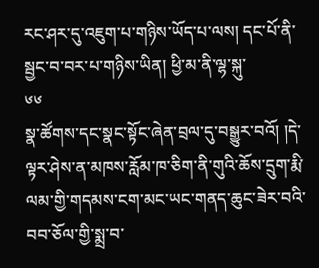རང་ཤར་དུ་འཇུག་པ་གཉིས་ཡོད་པ་ལས། དང་པོ་ནི་སྦྱང་བ་བར་པ་གཉིས་ཡིན། ཕྱི་མ་ནི་ལྷ་སྐུ་
༦༦
སྣ་ཚོགས་དང་སྣང་སྟོང་ཞེན་བྲལ་དུ་བསྒྱུར་བའོ། །དེ་ལྟར་ཤེས་ན་མཁས་རློམ་ཁ་ཅིག་ནི་གུའི་ཆོས་དྲུག་རྨི་ལམ་གྱི་གདམས་ངག་མང་ཡང་གནད་ཆུང་ཟེར་བའི་བབ་ཅོལ་གྱི་སྨྲ་བ་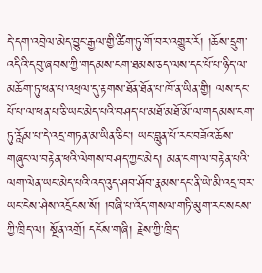དེ་དག་འབྲེལ་མེད་བྱུང་རྒྱལ་གྱི་ཚིག་ཏུ་གོ་བར་འགྱུར་རོ། །ཆོས་དྲུག་འདིའི་དབུ་ཞབས་ཀྱི་གདམས་ངག་ཐམས་ཅད་ལས་དང་པོ་པ་ཉིད་ལ་མཆོག་ཏུ་ཕན་པ་འཕྲལ་དུ་རྟགས་ཐོན་ཐོན་པ་ཁོ་ན་ཡིན་གྱི། ལས་དང་པོ་པ་ལ་ཕན་པ་ཅི་ཡང་མེད་པའི་བཤད་པ་མཐོ་མཐོ་མོ་ལ་གདམས་ངག་ཏུ་རློམ་པ་དེ་འདྲ་གཏན་མ་ཡིན་ཅིང་། ཡང་བླུན་པོ་རང་བཟོའ་ཆོས་གཞུང་ལ་བརྟེན་ཕའི་ལེགས་བཤད་ཀྱང་མེད། མན་ངག་ལ་བརྟེན་པའི་ལག་ལེན་ཡང་མེད་པའི་འད་འུད་ཤབ་ཤོབ་རྣམས་དང་ནི་ཡེ་མི་འདྲ་བར་ཡང་ངེས་ཤེས་འདྲོངས་སོ། །བཞི་པ་འོད་གསལ་གཏི་མུག་རང་སངས་ཀྱི་ཁྲིད་ལ། སྔོན་འགྲོ། དངོས་གཞི། རྗེས་ཀྱི་ཁྲིད་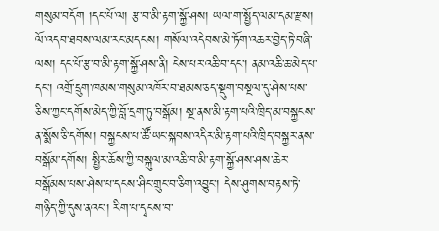གསུམ་བདོག །དང་པོ་ལ། རྩ་བ་མི་རྟག་སྐྱོ་ཤས། ཡལ་ག་སྤྱོད་ལམ་དམ་རྫས། ལོ་འདབ་ཐབས་ལམ་རང་མདངས། གསོལ་འདེབས་མེ་ཏོག་འཆར་བྱེད་ཏེ་བཞི་ལས། དང་པོ་རྩ་བ་མི་རྟག་སྐྱོ་ཤས་ནི། ངེས་པར་འཆི་བ་དང་། ནམ་འཆི་ཆ་མེད་པ་དང་། འགྲོ་དྲུག་ཁམས་གསུམ་འཁོར་བ་ཐམས་ཅད་སྡུག་བསྔལ་དུ་ཤེས་པས་ཅིས་ཀྱང་དགོས་མེད་ཀྱི་བློ་དྲག་ཏུ་བསྒོམ། སྔ་ནས་མི་རྟག་པའི་ཁྲིད་མ་བསྐྱངས་ན་སྨོས་ཅི་དགོས། བསྐྱངས་པ་ཚོ་ཡང་སྐབས་འདིར་མི་རྟག་པའི་ཁྲིད་བསྐྱར་ནས་བསྒོམ་དགོས། སྤྱིར་ཆོས་ཀྱི་བསྐུལ་མ་འཆི་བ་མི་རྟག་སྐྱོ་ཤས་ཤས་ཆེར་བསྒོམས་པས་ཤེས་པ་དངས་ཤིང་གྲུང་བ་ཅིག་འབྱུང་། དེས་ཤུགས་བརྟས་ཏེ་གཉིད་ཀྱི་དུས་ནའང་། རིག་པ་དྭངས་བ་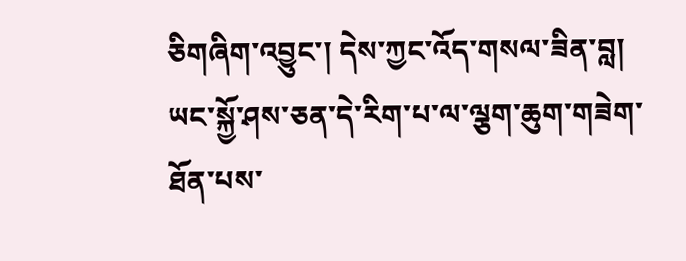ཅིགཞིག་འབྱུང་། དེས་ཀྱང་འོད་གསལ་ཟིན་བླ། ཡང་སྐྱོ་ཤས་ཅན་དེ་རིག་པ་ལ་ལྕག་ཆུག་གཟེག་ཐོན་པས་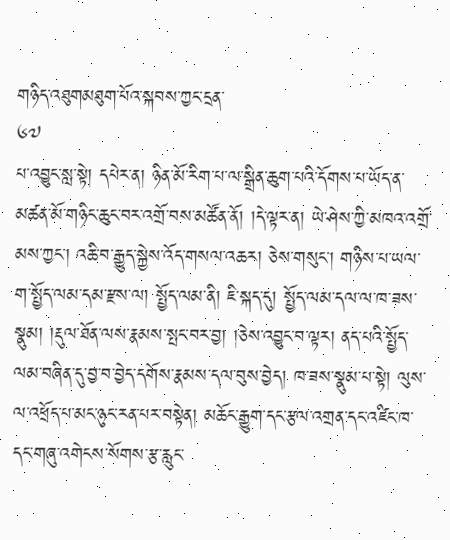གཉིད་འཐུགམཐུག་པོའ་སྐབས་ཀྱང་དྲན་
༦༧
པ་འབྱུང་སླ་སྟེ། དཔེར་ན། ཉིན་མོ་རིག་པ་ལ་སྒྲིན་ཆུག་པའི་དོགས་པ་ཡོད་ན་མཚན་མོ་གཉིང་ཆུང་བར་འགྲོ་བས་མཚོན་ནོ། །དེ་ལྟར་ན། ཡེ་ཤེས་ཀྱི་མཁའ་འགྲོ་མས་ཀྱང་། འཆི་བ་རྒྱུད་སྐྱེས་འོད་གསལ་འཆར། ཅེས་གསུང་། གཉིས་པ་ཡལ་ག་སྤྱོད་ལམ་དམ་རྫས་ལ། སྤྱོད་ལམ་ནི། ཇི་སྐད་དུ། སྤྱོད་ལམ་དལ་ལ་ཁ་ཟས་སྣུམ། །རྡུལ་ཐོན་ལས་རྣམས་སྤང་བར་བྱ། །ཅེས་འབྱུང་བ་ལྟར། ནད་པའི་སྤྱོད་ལམ་བཞིན་དུ་བྱ་བ་བྱེད་དགོས་རྣམས་དལ་བུས་བྱེད། ཁ་ཟས་སྣུམ་པ་སྟེ། ལུས་ལ་འཕྲོད་པ་མང་ཉུང་རན་པར་བསྟེན། མཆོང་རྒྱུག་དང་རྩལ་འགྲན་དང་འཛིང་ཁ་དང་གཞུ་འགེངས་སོགས་རྩ་རླུང་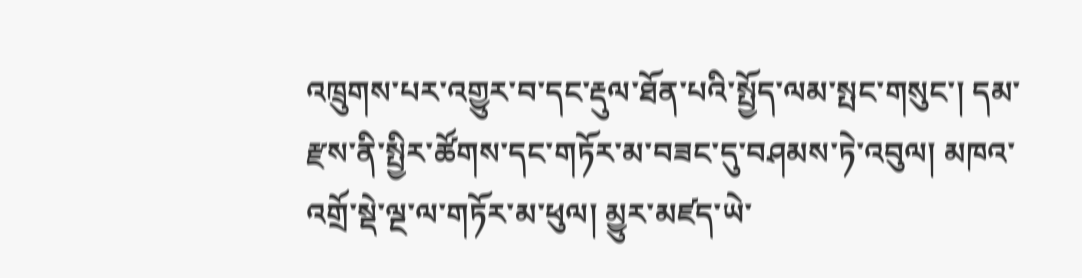འཁྲུགས་པར་འགྱུར་བ་དང་རྡུལ་ཐོན་པའི་སྤྱོད་ལམ་སྤང་གསུང་། དམ་རྫས་ནི་སྤྱིར་ཚོགས་དང་གཏོར་མ་བཟང་དུ་བཤམས་ཏེ་འབུལ། མཁའ་འགྲོ་སྡེ་ལྔ་ལ་གཏོར་མ་ཕུལ། མྱུར་མཛད་ཡེ་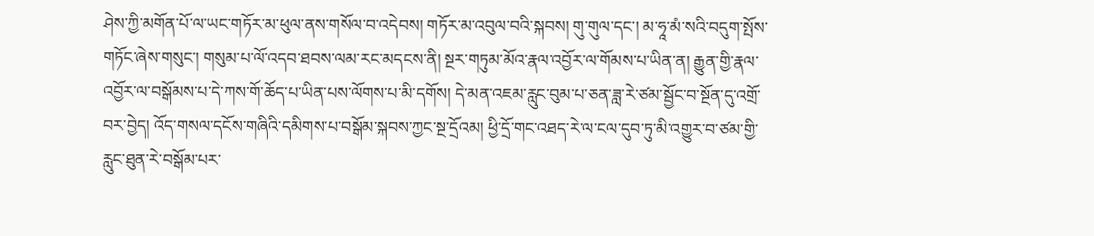ཤེས་ཀྱི་མགོན་པོ་ལ་ཡང་གཏོར་མ་ཕུལ་ནས་གསོལ་བ་འདེབས། གཏོར་མ་འབུལ་བའི་སྐབས། གུ་གུལ་དང་། མ་ཧཱ་མཾ་སའི་བདུག་སྤོས་གཏོང་ཞེས་གསུང་། གསུམ་པ་ལོ་འདབ་ཐབས་ལམ་རང་མདངས་ནི། སྔར་གཏུམ་མོའ་རྣལ་འབྱོར་ལ་གོམས་པ་ཡིན་ན། རྒྱུན་གྱི་རྣལ་འབྱོར་ལ་བསྒོམས་པ་དེ་ཀས་གོ་ཆོད་པ་ཡིན་པས་ལོགས་པ་མི་དགོས། དེ་མན་འཇམ་རླུང་བུམ་པ་ཅན་ཟླ་རེ་ཙམ་སྦྱོང་བ་སྔོན་དུ་འགྲོ་བར་བྱེད། འོད་གསལ་དངོས་གཞིའི་དམིགས་པ་བསྒོམ་སྐབས་ཀྱང་སྔ་དྲོའམ། ཕྱི་དྲོ་གང་འཐད་རེ་ལ་ངལ་དུབ་ཏུ་མི་འགྱུར་བ་ཙམ་གྱི་རླུང་ཐུན་རེ་བསྒོམ་པར་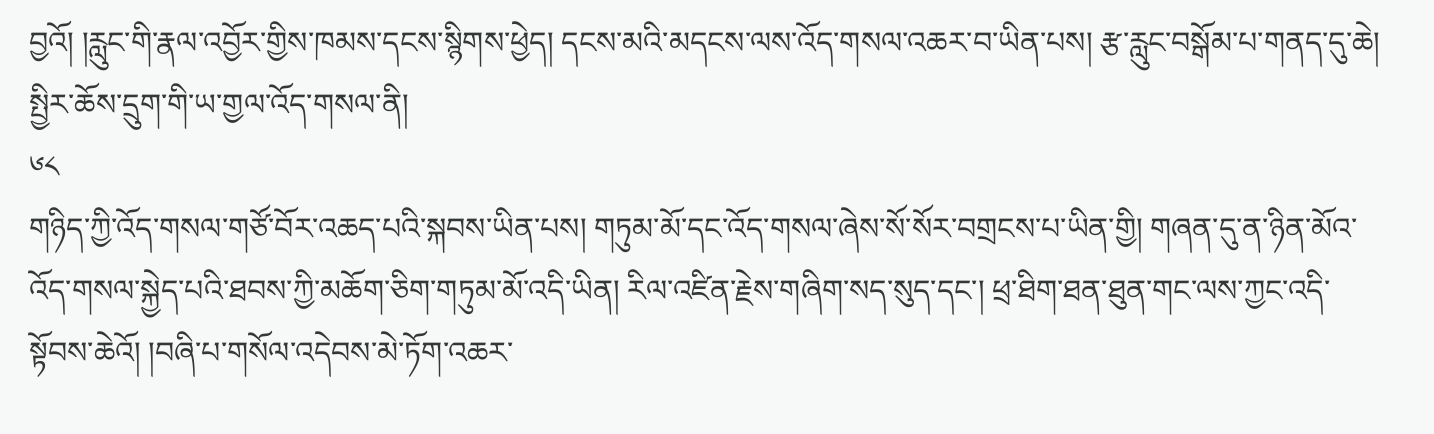བྱའོ། །རླུང་གི་རྣལ་འབྱོར་གྱིས་ཁམས་དངས་སྙིགས་ཕྱེད། དངས་མའི་མདངས་ལས་འོད་གསལ་འཆར་བ་ཡིན་པས། རྩ་རླུང་བསྒོམ་པ་གནད་དུ་ཆེ། སྤྱིར་ཆོས་དྲུག་གི་ཡ་གྱལ་འོད་གསལ་ནི།
༦༨
གཉིད་ཀྱི་འོད་གསལ་གཙོ་བོར་འཆད་པའི་སྐབས་ཡིན་པས། གཏུམ་མོ་དང་འོད་གསལ་ཞེས་སོ་སོར་བགྲངས་པ་ཡིན་གྱི། གཞན་དུ་ན་ཉིན་མོའ་འོད་གསལ་སྐྱེད་པའི་ཐབས་ཀྱི་མཆོག་ཅིག་གཏུམ་མོ་འདི་ཡིན། རིལ་འཛིན་རྗེས་གཞིག་སད་སུད་དང་། ཕྲ་ཐིག་ཐན་ཐུན་གང་ལས་ཀྱང་འདི་སྟོབས་ཆེའོ། །བཞི་པ་གསོལ་འདེབས་མེ་ཏོག་འཆར་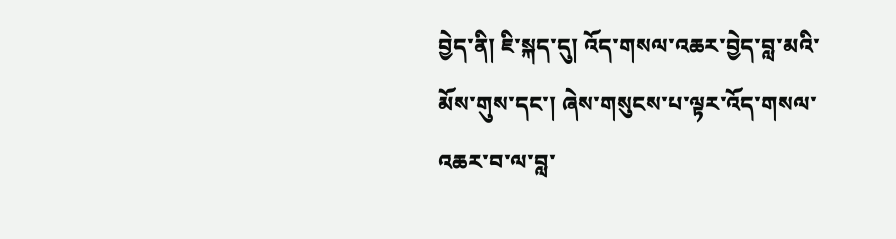བྱེད་ནི། ཇི་སྐད་དུ། འོད་གསལ་འཆར་བྱེད་བླ་མའི་མོས་གུས་དང་། ཞེས་གསུངས་པ་ལྟར་འོད་གསལ་འཆར་བ་ལ་བླ་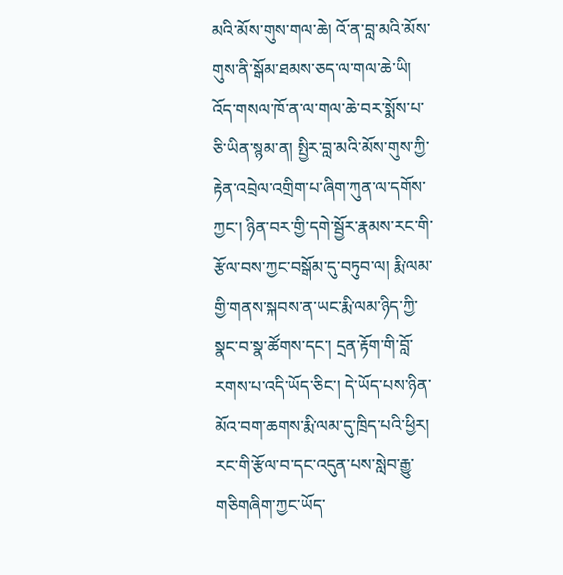མའི་མོས་གུས་གལ་ཆེ། འོ་ན་བླ་མའི་མོས་གུས་ནི་སྒོམ་ཐམས་ཅད་ལ་གལ་ཆེ་ཡི། འོད་གསལ་ཁོ་ན་ལ་གལ་ཆེ་བར་སྨོས་པ་ཅི་ཡིན་སྙམ་ན། སྤྱིར་བླ་མའི་མོས་གུས་ཀྱི་རྟེན་འབྲེལ་འགྲིག་པ་ཞིག་ཀུན་ལ་དགོས་ཀྱང་། ཉིན་བར་གྱི་དགེ་སྦྱོར་རྣམས་རང་གི་རྩོལ་བས་ཀྱང་བསྒོམ་དུ་བཏུབ་ལ། རྨི་ལམ་གྱི་གནས་སྐབས་ན་ཡང་རྨི་ལམ་ཉིད་ཀྱི་སྣང་བ་སྣ་ཚོགས་དང་། དྲན་རྟོག་གི་བློ་རགས་པ་འདི་ཡོད་ཅིང་། དེ་ཡོད་པས་ཉིན་མོའ་བག་ཆགས་རྨི་ལམ་དུ་ཁྲིད་པའི་ཕྱིར། རང་གི་རྩོལ་བ་དང་འདུན་པས་སླེབ་རྒྱུ་གཅིགཞིག་ཀྱང་ཡོད་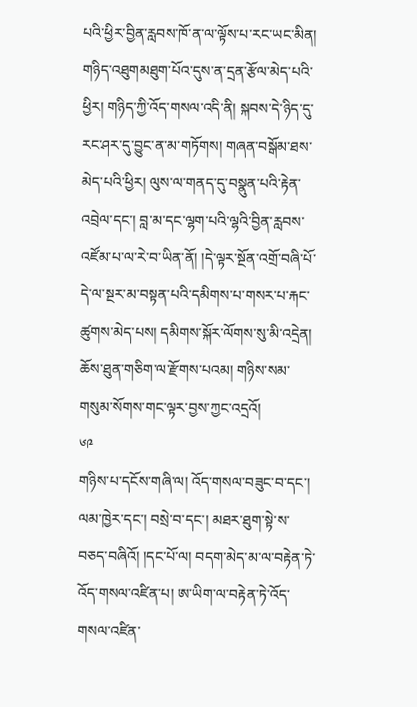པའི་ཕྱིར་བྱིན་རླབས་ཁོ་ན་ལ་ལྟོས་པ་རང་ཡང་མིན། གཉིད་འཐུགམཐུག་པོའ་དུས་ན་དྲན་རྩོལ་མེད་པའི་ཕྱིར། གཉིད་ཀྱི་འོད་གསལ་འདི་ནི། སྐབས་དེ་ཉིད་དུ་རང་ཤར་དུ་བྱུང་ན་མ་གཏོགས། གཞན་བསྒོམ་ཐས་མེད་པའི་ཕྱིར། ལུས་ལ་གནད་དུ་བསྣུན་པའི་རྟེན་འབྲེལ་དང་། བླ་མ་དང་ལྷག་པའི་ལྷའི་བྱིན་རླབས་འཛོམ་པ་ལ་རེ་བ་ཡིན་ནོ། །དེ་ལྟར་སྔོན་འགྲོ་བཞི་པོ་དེ་ལ་སྔར་མ་བསྟན་པའི་དམིགས་པ་གསར་པ་རྐང་ཚུགས་མེད་པས། དམིགས་སྐོར་ལོགས་སུ་མི་འདྲེན། ཆོས་ཐུན་གཅིག་ལ་རྫོགས་པའམ། གཉིས་སམ་གསུམ་སོགས་གང་ལྟར་བྱས་ཀྱང་འདྲའོ།
༦༩
གཉིས་པ་དངོས་གཞི་ལ། འོད་གསལ་བཟུང་བ་དང་། ལམ་ཁྱེར་དང་། བསྲེ་བ་དང་། མཐར་ཐུག་སྟེ་ས་བཅད་བཞིའོ། །དང་པོ་ལ། བདག་མེད་མ་ལ་བརྟེན་ཏེ་འོད་གསལ་འཛིན་པ། ཨ་ཡིག་ལ་བརྟེན་ཏེ་འོད་གསལ་འཛིན་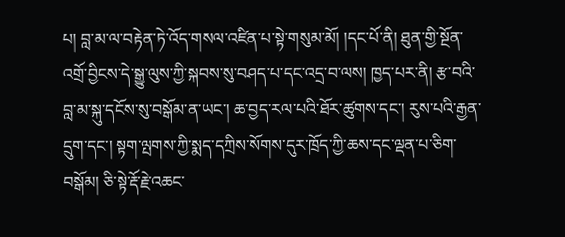པ། བླ་མ་ལ་བརྟེན་ཏེ་འོད་གསལ་འཛིན་པ་སྟེ་གསུམ་མོ། །དང་པོ་ནི། ཐུན་གྱི་སྔོན་འགྲོ་བྱིངས་དེ་སྒྱུ་ལུས་ཀྱི་སྐབས་སུ་བཤད་པ་དང་འདྲ་བ་ལས། ཁྱད་པར་ནི། རྩ་བའི་བླ་མ་སྐུ་དངོས་སུ་བསྒོམ་ན་ཡང་། ཆ་བྱད་རལ་པའི་ཐོར་ཚུགས་དང་། རུས་པའི་རྒྱན་དྲུག་དང་། སྟག་ལྤགས་ཀྱི་སྨད་དཀྲིས་སོགས་དུར་ཁྲོད་ཀྱི་ཆས་དང་ལྡན་པ་ཅིག་བསྒོམ། ཅི་སྟེ་རྡོ་རྗེ་འཆང་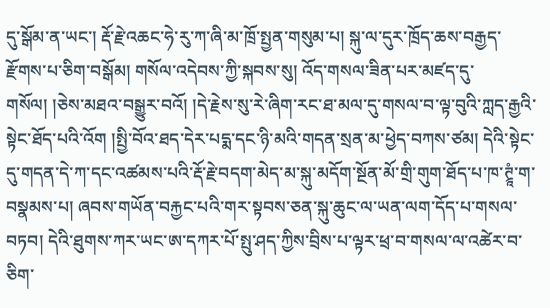དུ་སྒོམ་ན་ཡང་། རྡོ་རྗེ་འཆང་ཧེ་རུ་ཀ་ཞི་མ་ཁྲོ་སྤྱན་གསུམ་པ། སྐུ་ལ་དུར་ཁྲོད་ཆས་བརྒྱད་རྫོགས་པ་ཅིག་བསྒོམ། གསོལ་འདེབས་ཀྱི་སྐབས་སུ། འོད་གསལ་ཟིན་པར་མཛད་དུ་གསོལ། །ཅེས་མཐའ་བསྒྱུར་བའོ། །དེ་རྗེས་སུ་རེ་ཞིག་རང་ཐ་མལ་དུ་གསལ་བ་ལྟ་བུའི་ཀླད་རྒྱའི་སྟེང་ཐོད་པའི་འོག །སྤྱི་བོའ་ཐད་དེར་པདྨ་དང་ཉི་མའི་གདན་སྲན་མ་ཕྱེད་བཀས་ཙམ། དེའི་སྟེང་དུ་གདན་དེ་ཀ་དང་འཚམས་པའི་རྡོ་རྗེ་བདག་མེད་མ་སྐུ་མདོག་སྔོན་མོ་གྲི་གུག་ཐོད་པ་ཁ་ཊྲཱཾ་ག་བསྣམས་པ། ཞབས་གཡོན་བརྐྱང་པའི་གར་སྟབས་ཅན་སྐུ་ཆུང་ལ་ཡན་ལག་དོད་པ་གསལ་བཏབ། དེའི་ཐུགས་ཀར་ཡང་ཨ་དཀར་པོ་སྤུ་ཤད་ཀྱིས་བྲིས་པ་ལྟར་ཕྲ་བ་གསལ་ལ་འཚེར་བ་ཅིག་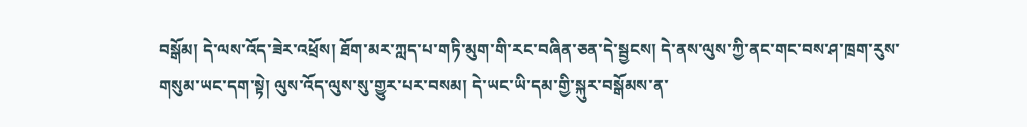བསྒོམ། དེ་ལས་འོད་ཟེར་འཕྲོས། ཐོག་མར་ཀླད་པ་གཏི་མུག་གི་རང་བཞིན་ཅན་དེ་སྦྱངས། དེ་ནས་ལུས་ཀྱི་ནང་གང་བས་ཤ་ཁྲག་རུས་གསུམ་ཡང་དག་སྟེ། ལུས་འོད་ལུས་སུ་གྱུར་པར་བསམ། དེ་ཡང་ཡི་དམ་གྱི་སྐུར་བསྒོམས་ན་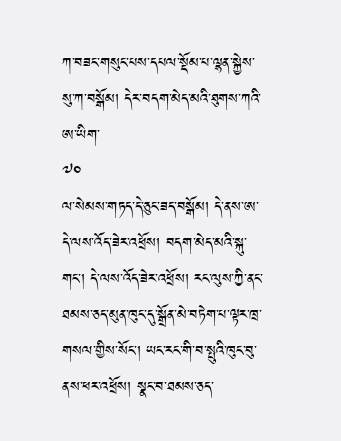ཀ་བཟང་གསུང་པས་དཔལ་སྡོམ་པ་ལྷན་སྐྱེས་སུ་ཀ་བསྒོམ། དེར་བདག་མེད་མའི་ཐུགས་ཀའི་ཨ་ཡིག་
༧༠
ལ་སེམས་གཏད་དེ་ཅུང་ཟད་བསྒོམ། དེ་ནས་ཨ་དེ་ལས་འོད་ཟེར་འཕྲོས། བདག་མེད་མའི་སྐུ་གང་། དེ་ལས་འོད་ཟེར་འཕྲོས། རང་ལུས་ཀྱི་ནང་ཐམས་ཅད་མུན་ཁུང་དུ་སྒྲོན་མེ་བཏེག་པ་ལྟར་ཁྲ་གསལ་གྱིས་སོང་། ཡང་རང་གི་བ་སྤུའི་ཁུང་བུ་ནས་ཕར་འཕྲོས། སྣང་བ་ཐམས་ཅད་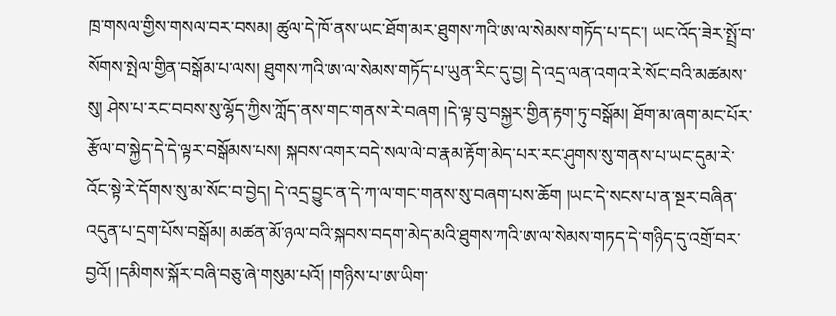ཁྲ་གསལ་གྱིས་གསལ་བར་བསམ། ཚུལ་དེ་ཁོ་ནས་ཡང་ཐོག་མར་ཐུགས་ཀའི་ཨ་ལ་སེམས་གཏོད་པ་དང་། ཡང་འོད་ཟེར་སྤྲོ་བ་སོགས་སྤེལ་གྱིན་བསྒོམ་པ་ལས། ཐུགས་ཀའི་ཨ་ལ་སེམས་གཏོད་པ་ཡུན་རིང་དུ་བྱ། དེ་འདྲ་ལན་འགའ་རེ་སོང་བའི་མཚམས་སུ། ཤེས་པ་རང་བབས་སུ་ལྷོད་ཀྱིས་ཀློད་ནས་གང་གནས་རེ་བཞག །དེ་ལྟ་བུ་བསྐྱར་གྱིན་རྟག་ཏུ་བསྒོམ། ཐོག་མ་ཞག་མང་པོར་རྩོལ་བ་སྐྱེད་དེ་དེ་ལྟར་བསྒོམས་པས། སྐབས་འགར་བདེ་སལ་ལེ་བ་རྣམ་རྟོག་མེད་པར་རང་ཤུགས་སུ་གནས་པ་ཡང་དུམ་རེ་འོང་སྟེ་རེ་དོགས་སུ་མ་སོང་བ་བྱེད། དེ་འདྲ་བྱུང་ན་དེ་ཀ་ལ་གང་གནས་སུ་བཞག་པས་ཆོག །ཡང་དེ་སངས་པ་ན་སྔར་བཞིན་འདུན་པ་དྲག་པོས་བསྒོམ། མཚན་མོ་ཉལ་བའི་སྐབས་བདག་མེད་མའི་ཐུགས་ཀའི་ཨ་ལ་སེམས་གཏད་དེ་གཉིད་དུ་འགྲོ་བར་བྱའོ། །དམིགས་སྐོར་བཞི་བཅུ་ཞེ་གསུམ་པའོ། །གཉིས་པ་ཨ་ཡིག་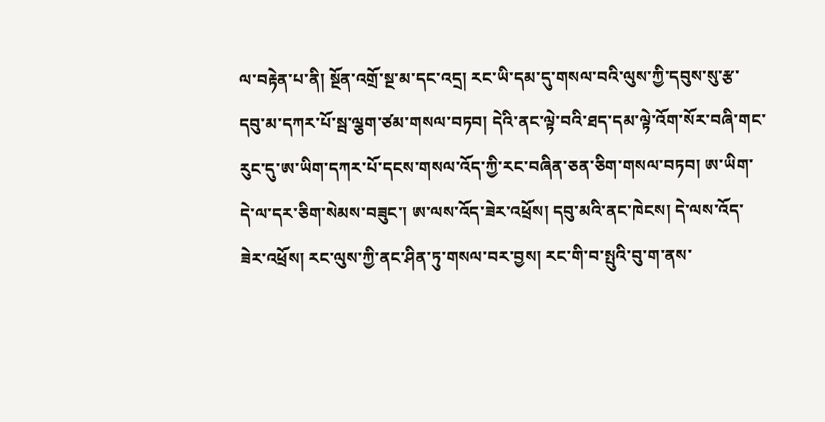ལ་བརྟེན་པ་ནི། སྔོན་འགྲོ་སྔ་མ་དང་འདྲ། རང་ཡི་དམ་དུ་གསལ་བའི་ལུས་ཀྱི་དབུས་སུ་རྩ་དབུ་མ་དཀར་པོ་སྦ་ལྕག་ཙམ་གསལ་བཏབ། དེའི་ནང་ལྟེ་བའི་ཐད་དམ་ལྟེ་འོག་སོར་བཞི་གང་རུང་དུ་ཨ་ཡིག་དཀར་པོ་དངས་གསལ་འོད་ཀྱི་རང་བཞིན་ཅན་ཅིག་གསལ་བཏབ། ཨ་ཡིག་དེ་ལ་དར་ཅིག་སེམས་བཟུང་། ཨ་ལས་འོད་ཟེར་འཕྲོས། དབུ་མའི་ནང་ཁེངས། དེ་ལས་འོད་ཟེར་འཕྲོས། རང་ལུས་ཀྱི་ནང་ཤིན་ཏུ་གསལ་བར་བྱས། རང་གི་བ་སྤུའི་བུ་ག་ནས་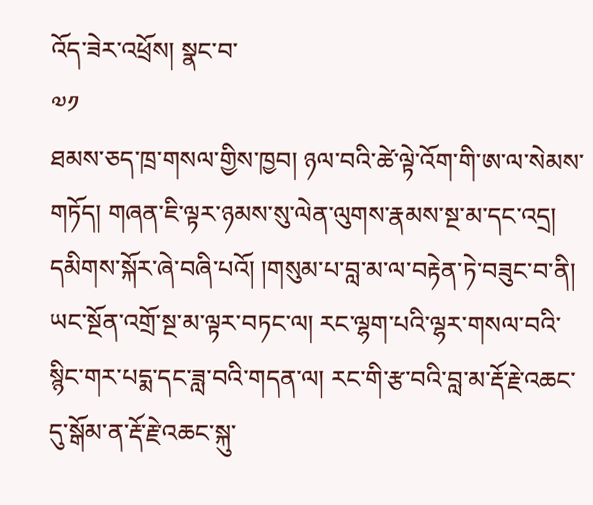འོད་ཟེར་འཕྲོས། སྣང་བ་
༧༡
ཐམས་ཅད་ཁྲ་གསལ་གྱིས་ཁྱབ། ཉལ་བའི་ཚེ་ལྟེ་འོག་གི་ཨ་ལ་སེམས་གཏོད། གཞན་ཇི་ལྟར་ཉམས་སུ་ལེན་ལུགས་རྣམས་སྔ་མ་དང་འདྲ། དམིགས་སྐོར་ཞེ་བཞི་པའོ། །གསུམ་པ་བླ་མ་ལ་བརྟེན་ཏེ་བཟུང་བ་ནི། ཡང་སྔོན་འགྲོ་སྔ་མ་ལྟར་བཏང་ལ། རང་ལྷག་པའི་ལྷར་གསལ་བའི་སྙིང་གར་པདྨ་དང་ཟླ་བའི་གདན་ལ། རང་གི་རྩ་བའི་བླ་མ་རྡོ་རྗེ་འཆང་དུ་སྒོམ་ན་རྡོ་རྗེ་འཆང་སྐུ་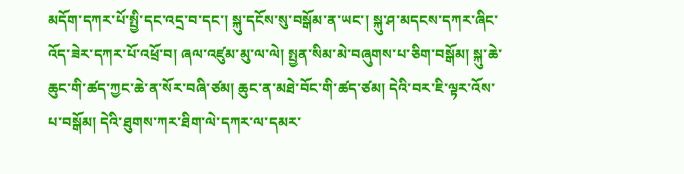མདོག་དཀར་པོ་སྤྱི་དང་འདྲ་བ་དང་། སྐུ་དངོས་སུ་བསྒོམ་ན་ཡང་། སྐུ་ཤ་མདངས་དཀར་ཞིང་འོད་ཟེར་དཀར་པོ་འཕྲོ་བ། ཞལ་འཛུམ་མུ་ལ་ལེ། སྤྱན་སིམ་མེ་བཞུགས་པ་ཅིག་བསྒོམ། སྐུ་ཆེ་ཆུང་གི་ཚད་ཀྱང་ཆེ་ན་སོར་བཞི་ཙམ། ཆུང་ན་མཐེ་བོང་གི་ཚད་ཙམ། དེའི་བར་ཇི་ལྟར་འོས་པ་བསྒོམ། དེའི་ཐུགས་ཀར་ཐིག་ལེ་དཀར་ལ་དམར་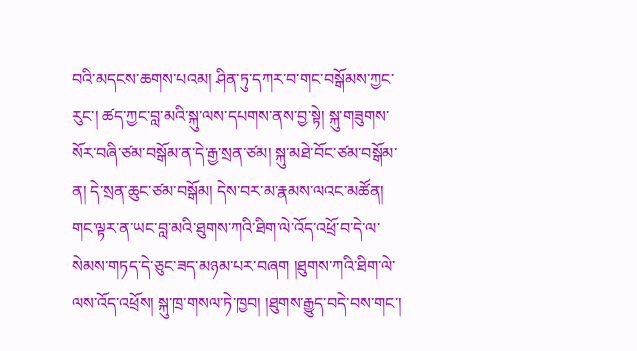བའི་མདངས་ཆགས་པའམ། ཤིན་ཏུ་དཀར་བ་གང་བསྒོམས་ཀྱང་རུང་། ཚད་ཀྱང་བླ་མའི་སྐུ་ལས་དཔགས་ནས་བྱ་སྟེ། སྐུ་གཟུགས་སོར་བཞི་ཙམ་བསྒོམ་ན་དེ་རྒྱ་སྲན་ཙམ། སྐུ་མཐེ་བོང་ཙམ་བསྒོམ་ན། དེ་སྲན་ཆུང་ཙམ་བསྒོམ། དེས་བར་མ་རྣམས་ལའང་མཚོན། གང་ལྟར་ན་ཡང་བླ་མའི་ཐུགས་ཀའི་ཐིག་ལེ་འོད་འཕྲོ་བ་དེ་ལ་སེམས་གཏད་དེ་ཅུང་ཟད་མཉམ་པར་བཞག །ཐུགས་ཀའི་ཐིག་ལེ་ལས་འོད་འཕྲོས། སྐུ་ཁྲ་གསལ་ཏེ་ཁྱབ། །ཐུགས་རྒྱུད་བདེ་བས་གང་།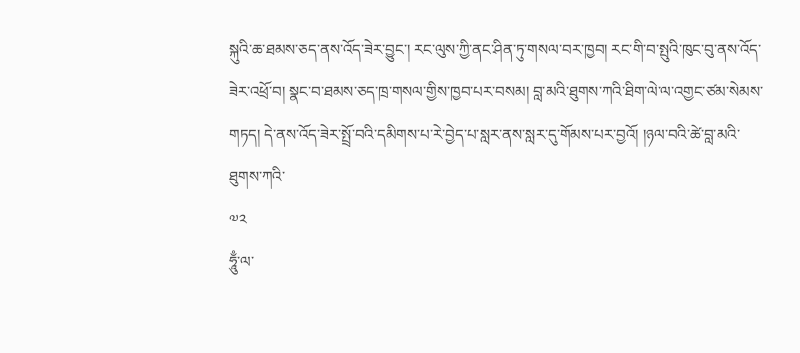སྐུའི་ཆ་ཐམས་ཅད་ནས་འོད་ཟེར་བྱུང་། རང་ལུས་ཀྱི་ནང་ཤིན་ཏུ་གསལ་བར་ཁྱབ། རང་གི་བ་སྤུའི་ཁུང་བུ་ནས་འོད་ཟེར་འཕྲོ་བ། སྣང་བ་ཐམས་ཅད་ཁྲ་གསལ་གྱིས་ཁྱབ་པར་བསམ། བླ་མའི་ཐུགས་ཀའི་ཐིག་ལེ་ལ་འགྱང་ཙམ་སེམས་གཏད། དེ་ནས་འོད་ཟེར་སྤྲོ་བའི་དམིགས་པ་རེ་བྱེད་པ་སླར་ནས་སླར་དུ་གོམས་པར་བྱའོ། །ཉལ་བའི་ཚེ་བླ་མའི་ཐུགས་ཀའི་
༧༢
ཧཱུྃ་ལ་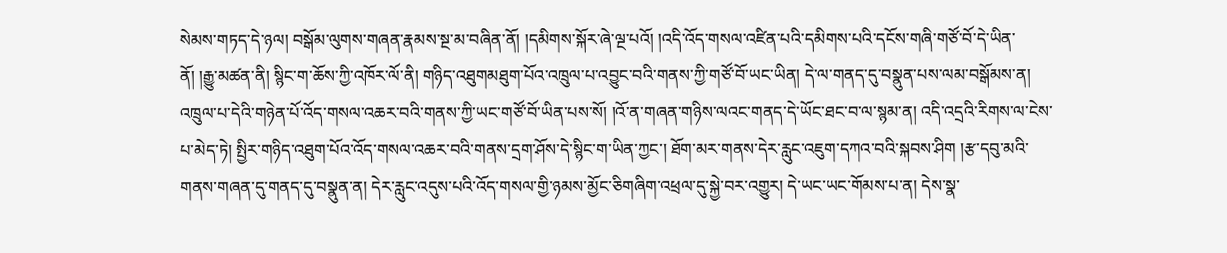སེམས་གཏད་དེ་ཉལ། བསྒོམ་ལུགས་གཞན་རྣམས་སྔ་མ་བཞིན་ནོ། །དམིགས་སྐོར་ཞེ་ལྔ་པའོ། །འདི་འོད་གསལ་འཛིན་པའི་དམིགས་པའི་དངོས་གཞི་གཙོ་བོ་དེ་ཡིན་ནོ། །རྒྱུ་མཚན་ནི། སྙིང་ག་ཆོས་ཀྱི་འཁོར་ལོ་ནི། གཉིད་འཐུགམཐུག་པོའ་འཁྲུལ་པ་འབྱུང་བའི་གནས་ཀྱི་གཙོ་བོ་ཡང་ཡིན། དེ་ལ་གནད་དུ་བསྣུན་པས་ལམ་བསྒོམས་ན། འཁྲུལ་པ་དེའི་གཉེན་པོ་འོད་གསལ་འཆར་བའི་གནས་ཀྱི་ཡང་གཙོ་བོ་ཡིན་པས་སོ། །འོ་ན་གཞན་གཉིས་ལའང་གནད་དེ་ཡོང་ཐང་བ་ལ་སྙམ་ན། འདི་འདྲའི་རིགས་ལ་ངེས་པ་མེད་ཏེ། སྤྱིར་གཉིད་འཐུག་པོའ་འོད་གསལ་འཆར་བའི་གནས་དྲག་ཤོས་དེ་སྙིང་ག་ཡིན་ཀྱང་། ཐོག་མར་གནས་དེར་རླུང་འཇུག་དཀའ་བའི་སྐབས་ཤིག །རྩ་དབུ་མའི་གནས་གཞན་དུ་གནད་དུ་བསྣུན་ན། དེར་རླུང་འདུས་པའི་འོད་གསལ་གྱི་ཉམས་མྱོང་ཅིགཞིག་འཕྲལ་དུ་སྐྱེ་བར་འགྱུར། དེ་ཡང་ཡང་གོམས་པ་ན། དེས་སྣ་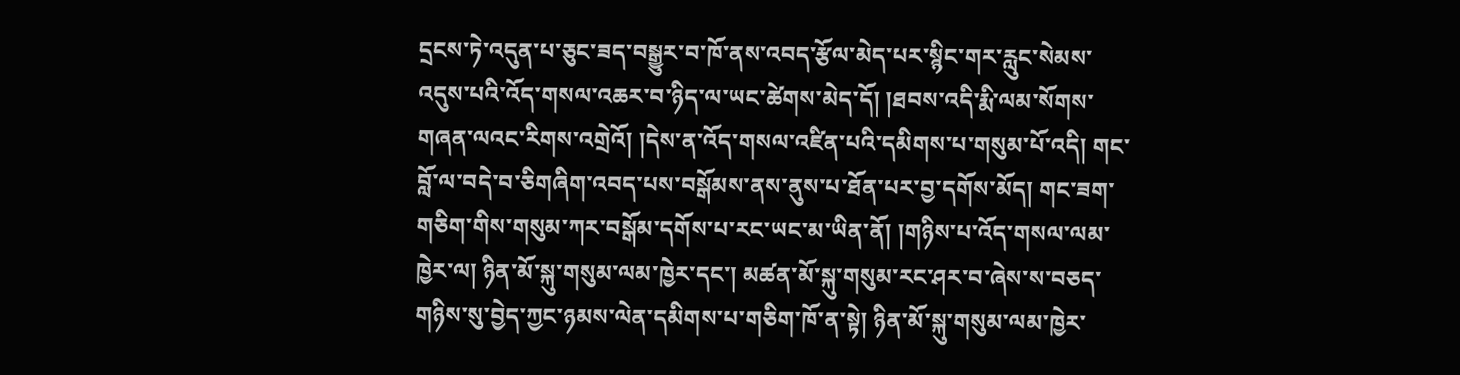དྲངས་ཏེ་འདུན་པ་ཅུང་ཟད་བསྒྱུར་བ་ཁོ་ནས་འབད་རྩོལ་མེད་པར་སྙིང་གར་རླུང་སེམས་འདུས་པའི་འོད་གསལ་འཆར་བ་ཉིད་ལ་ཡང་ཚེགས་མེད་དོ། །ཐབས་འདི་རྨི་ལམ་སོགས་གཞན་ལའང་རིགས་འགྲེའོ། །དེས་ན་འོད་གསལ་འཛིན་པའི་དམིགས་པ་གསུམ་པོ་འདི། གང་བློ་ལ་བདེ་བ་ཅིགཞིག་འབད་པས་བསྒོམས་ནས་ནུས་པ་ཐོན་པར་བྱ་དགོས་མོད། གང་ཟག་གཅིག་གིས་གསུམ་ཀར་བསྒོམ་དགོས་པ་རང་ཡང་མ་ཡིན་ནོ། །གཉིས་པ་འོད་གསལ་ལམ་ཁྱེར་ལ། ཉིན་མོ་སྐུ་གསུམ་ལམ་ཁྱེར་དང་། མཚན་མོ་སྐུ་གསུམ་རང་ཤར་བ་ཞེས་ས་བཅད་གཉིས་སུ་བྱེད་ཀྱང་ཉམས་ལེན་དམིགས་པ་གཅིག་ཁོ་ན་སྟེ། ཉིན་མོ་སྐུ་གསུམ་ལམ་ཁྱེར་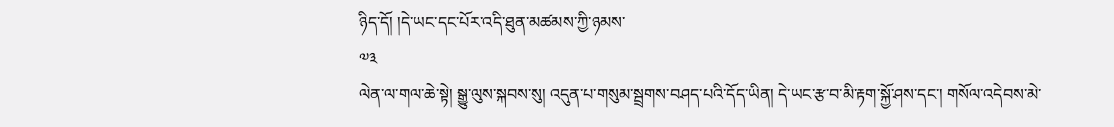ཉིད་དོ། །དེ་ཡང་དང་པོར་འདི་ཐུན་མཚམས་ཀྱི་ཉམས་
༧༣
ལེན་ལ་གལ་ཆེ་སྟེ། སྒྱུ་ལུས་སྐབས་སུ། འདུན་པ་གསུམ་སྦྲགས་བཤད་པའི་དོད་ཡིན། དེ་ཡང་རྩ་བ་མི་རྟག་སྐྱོ་ཤས་དང་། གསོལ་འདེབས་མེ་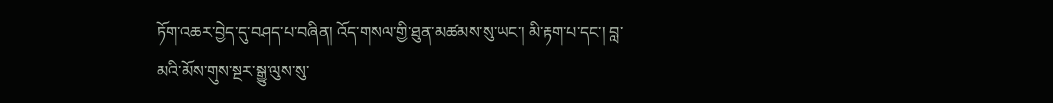ཏོག་འཆར་བྱེད་དུ་བཤད་པ་བཞིན། འོད་གསལ་གྱི་ཐུན་མཚམས་སུ་ཡང་། མི་རྟག་པ་དང་། བླ་མའི་མོས་གུས་སྔར་སྒྱུ་ལུས་སུ་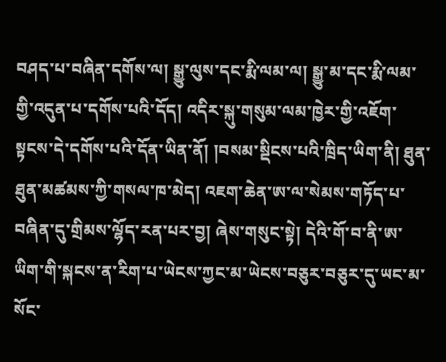བཤད་པ་བཞིན་དགོས་ལ། སྒྱུ་ལུས་དང་རྨི་ལམ་ལ། སྒྱུ་མ་དང་རྨི་ལམ་གྱི་འདུན་པ་དགོས་པའི་དོད། འདིར་སྐུ་གསུམ་ལམ་ཁྱེར་གྱི་འཇོག་སྟངས་དེ་དགོས་པའི་དོན་ཡིན་ནོ། །བསམ་སྡིངས་པའི་ཁྲིད་ཡིག་ནི། ཐུན་ཐུན་མཚམས་ཀྱི་གསལ་ཁ་མེད། འཇག་ཆེན་ཨ་ལ་སེམས་གཏོད་པ་བཞིན་དུ་གྲིམས་ལྷོད་རན་པར་བྱ། ཞེས་གསུང་སྟེ། དེའི་གོ་བ་ནི་ཨ་ཡིག་གི་སྐངས་ན་རིག་པ་ཡེངས་ཀྱང་མ་ཡེངས་བཅུར་བཅུར་དུ་ཡང་མ་སོང་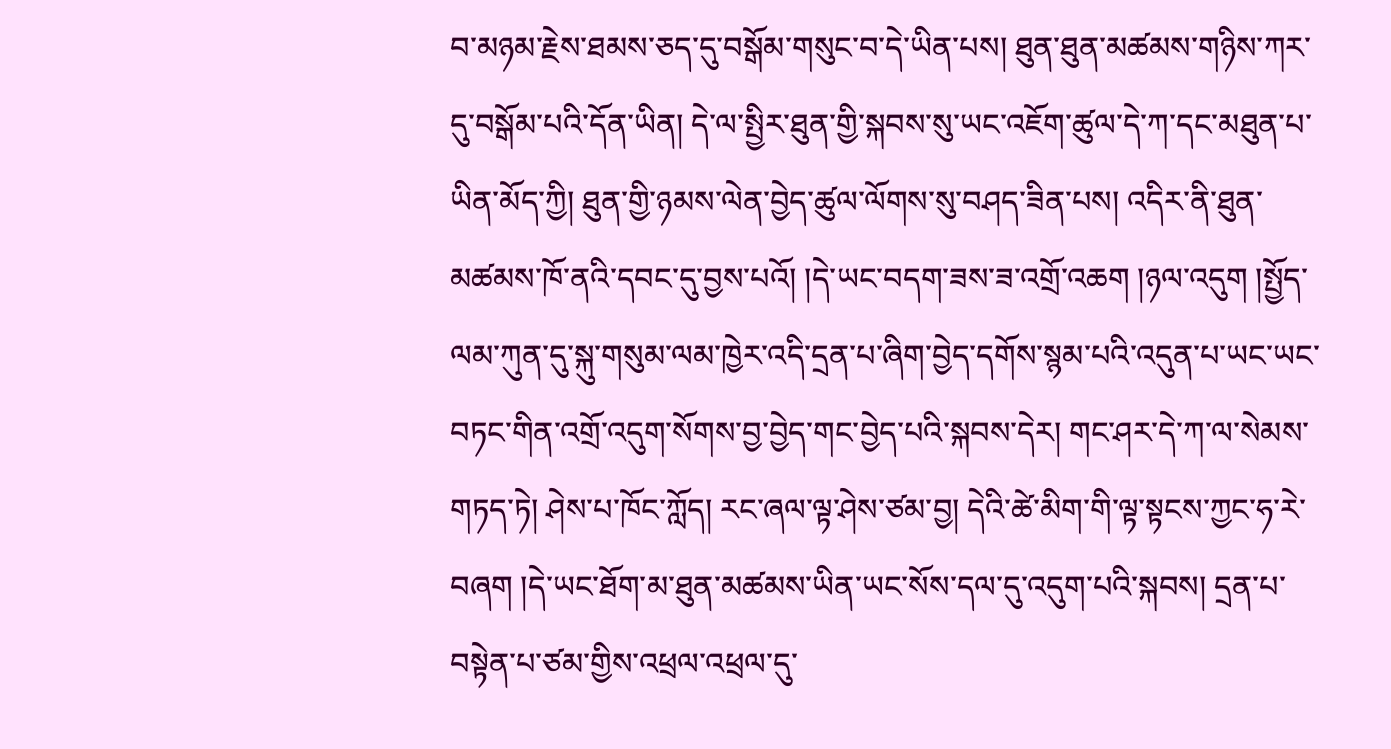བ་མཉམ་རྗེས་ཐམས་ཅད་དུ་བསྒོམ་གསུང་བ་དེ་ཡིན་པས། ཐུན་ཐུན་མཚམས་གཉིས་ཀར་དུ་བསྒོམ་པའི་དོན་ཡིན། དེ་ལ་སྤྱིར་ཐུན་གྱི་སྐབས་སུ་ཡང་འཇོག་ཚུལ་དེ་ཀ་དང་མཐུན་པ་ཡིན་མོད་ཀྱི། ཐུན་གྱི་ཉམས་ལེན་བྱེད་ཚུལ་ལོགས་སུ་བཤད་ཟིན་པས། འདིར་ནི་ཐུན་མཚམས་ཁོ་ནའི་དབང་དུ་བྱས་པའོ། །དེ་ཡང་བདག་ཟས་ཟ་འགྲོ་འཆག །ཉལ་འདུག །སྤྱོད་ལམ་ཀུན་དུ་སྐུ་གསུམ་ལམ་ཁྱེར་འདི་དྲན་པ་ཞིག་བྱེད་དགོས་སྙམ་པའི་འདུན་པ་ཡང་ཡང་བཏང་གིན་འགྲོ་འདུག་སོགས་བྱ་བྱེད་གང་བྱེད་པའི་སྐབས་དེར། གང་ཤར་དེ་ཀ་ལ་སེམས་གཏད་ཏེ། ཤེས་པ་ཁོང་ཀློད། རང་ཞལ་ལྟ་ཤེས་ཙམ་བྱ། དེའི་ཚེ་མིག་གི་ལྟ་སྟངས་ཀྱང་ཧ་རེ་བཞག །དེ་ཡང་ཐོག་མ་ཐུན་མཚམས་ཡིན་ཡང་སོས་དལ་དུ་འདུག་པའི་སྐབས། དྲན་པ་བསྟེན་པ་ཙམ་གྱིས་འཕྲལ་འཕྲལ་དུ་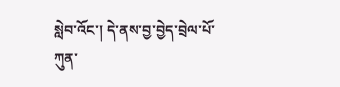སླེབ་འོང་། དེ་ནས་བྱ་བྱེད་བྲེལ་པོ་ཀུན་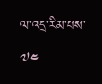ལ་འདྲ་རིམ་པས་
༧༤